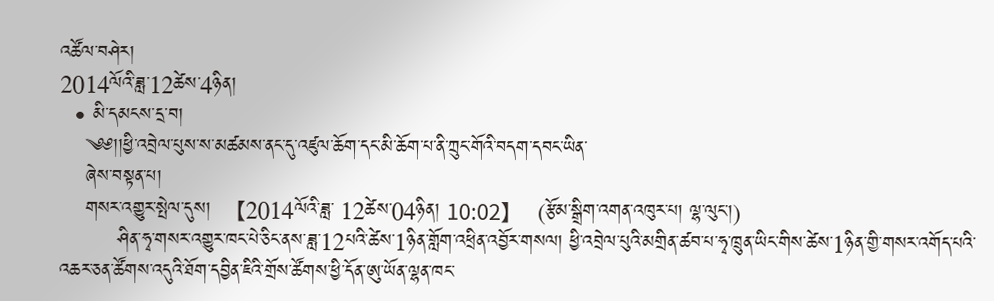འཚོལ་བཤེར།
2014ལོའི་ཟླ་12ཚེས་4ཉིན།
  • མི་དམངས་དྲ་བ།
    ༄༅།།ཕྱི་འབྲེལ་པུས་ས་མཚམས་ནང་དུ་འཛུལ་ཆོག་དང་མི་ཆོག་པ་ནི་ཀྲུང་གོའི་བདག་དབང་ཡིན་
    ཞེས་བསྟན་པ།
    གསར་འགྱུར་སྤེལ་དུས།  【2014ལོའི་ཟླ་ 12ཚེས་04ཉིན། 10:02】   (རྩོམ་སྒྲིག་འགན་འཁུར་པ། ལྷ་ལུང་།)
         ཤིན་ཧྭ་གསར་འགྱུར་ཁང་པེ་ཅིང་ནས་ཟླ་12པའི་ཚེས་1ཉིན་གློག་འཕྲིན་འབྱོར་གསལ། ཕྱི་འབྲེལ་པུའི་མགྲིན་ཚབ་པ་ཧྭ་ཁྲུན་ཡིང་གིས་ཚེས་1ཉིན་གྱི་གསར་འགོད་པའི་འཆར་ཅན་ཚོགས་འདུའི་ཐོག་དབྱིན་ཇིའི་གྲོས་ཚོགས་ཕྱི་དོན་ཨུ་ཡོན་ལྷན་ཁང་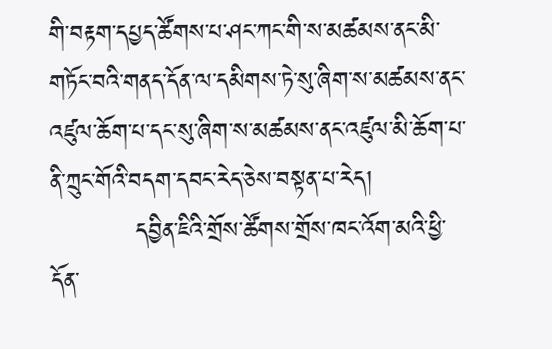གི་བརྟག་དཔྱད་ཚོགས་པ་ཤང་ཀང་གི་ས་མཚམས་ནང་མི་གཏོང་བའི་གནད་དོན་ལ་དམིགས་ཏེ་སུ་ཞིག་ས་མཚམས་ནང་འཛུལ་ཆོག་པ་དང་སུ་ཞིག་ས་མཚམས་ནང་འཛུལ་མི་ཆོག་པ་ནི་ཀྲུང་གོའི་བདག་དབང་རེད་ཅེས་བསྟན་པ་རེད།
          དབྱིན་ཇིའི་གྲོས་ཚོགས་གྲོས་ཁང་འོག་མའི་ཕྱི་དོན་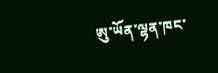ཨུ་ཡོན་ལྷན་ཁང་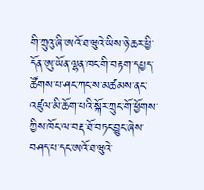གི་ཀྲུའུ་ཞི་ཨའོ་ཐ་ཝུའེ་ཡིས་ཉེ་ཆར་ཕྱི་དོན་ཨུ་ཡོན་ལྷན་ཁང་གི་བརྟག་དཔྱད་ཚོགས་པ་ཤང་ཀང་ས་མཚམས་ནང་འཛུལ་མི་ཆོག་པའི་སྐོར་ཀྲུང་གོ་ཕྱོགས་ཀྱིས་ཁོང་ལ་བརྡ་ཐོ་བཏང་བྱུང་ཞེས་བཤད་པ་དང་ཨའོ་ཐ་ཝུའེ་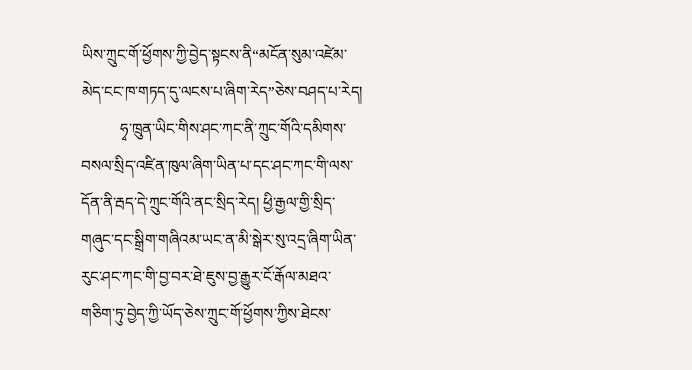ཡིས་ཀྲུང་གོ་ཕྱོགས་ཀྱི་བྱེད་སྟངས་ནི“མངོན་སུམ་འཛེམ་མེད་ངང་ཁ་གཏད་དུ་ལངས་པ་ཞིག་རེད”ཅེས་བཤད་པ་རེད།
          ཧྭ་ཁྲུན་ཡིང་གིས་ཤང་ཀང་ནི་ཀྲུང་གོའི་དམིགས་བསལ་སྲིད་འཛིན་ཁུལ་ཞིག་ཡིན་པ་དང་ཤང་ཀང་གི་ལས་དོན་ནི་རྦད་དེ་ཀྲུང་གོའི་ནང་སྲིད་རེད། ཕྱི་རྒྱལ་གྱི་སྲིད་གཞུང་དང་སྒྲིག་གཞིའམ་ཡང་ན་མི་སྒེར་སུ་འདྲ་ཞིག་ཡིན་རུང་ཤང་ཀང་གི་བྱ་བར་ཐེ་ཇུས་བྱ་རྒྱུར་ངོ་རྒོལ་མཐའ་གཅིག་ཏུ་བྱེད་ཀྱི་ཡོད་ཅེས་ཀྲུང་གོ་ཕྱོགས་ཀྱིས་ཐེངས་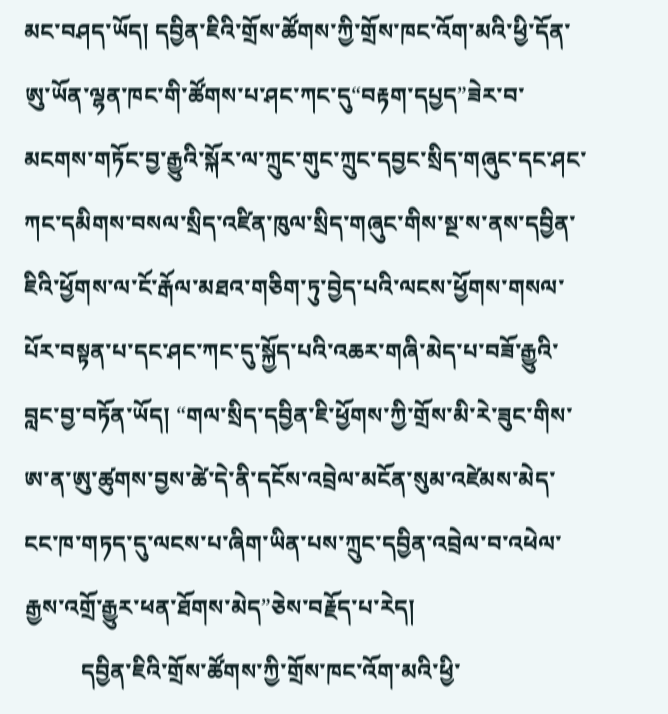མང་བཤད་ཡོད། དབྱིན་ཇིའི་གྲོས་ཚོགས་ཀྱི་གྲོས་ཁང་འོག་མའི་ཕྱི་དོན་ཨུ་ཡོན་ལྷན་ཁང་གི་ཚོགས་པ་ཤང་ཀང་དུ“བརྟག་དཔྱད”ཟེར་བ་མངགས་གཏོང་བྱ་རྒྱུའི་སྐོར་ལ་ཀྲུང་གུང་ཀྲུང་དབྱང་སྲིད་གཞུང་དང་ཤང་ཀང་དམིགས་བསལ་སྲིད་འཛིན་ཁུལ་སྲིད་གཞུང་གིས་སྔ་ས་ནས་དབྱིན་ཇིའི་ཕྱོགས་ལ་ངོ་རྒོལ་མཐའ་གཅིག་ཏུ་བྱེད་པའི་ལངས་ཕྱོགས་གསལ་པོར་བསྟན་པ་དང་ཤང་ཀང་དུ་སྐྱོད་པའི་འཆར་གཞི་མེད་པ་བཟོ་རྒྱུའི་བླང་བྱ་བཏོན་ཡོད། “གལ་སྲིད་དབྱིན་ཇི་ཕྱོགས་ཀྱི་གྲོས་མི་རེ་ཟུང་གིས་ཨ་ན་ཨུ་ཚུགས་བྱས་ཚེ་དེ་ནི་དངོས་འབྲེལ་མངོན་སུམ་འཛེམས་མེད་ངང་ཁ་གཏད་དུ་ལངས་པ་ཞིག་ཡིན་པས་ཀྲུང་དབྱིན་འབྲེལ་བ་འཕེལ་རྒྱས་འགྲོ་རྒྱུར་ཕན་ཐོགས་མེད”ཅེས་བརྗོད་པ་རེད།
          དབྱིན་ཇིའི་གྲོས་ཚོགས་ཀྱི་གྲོས་ཁང་འོག་མའི་ཕྱི་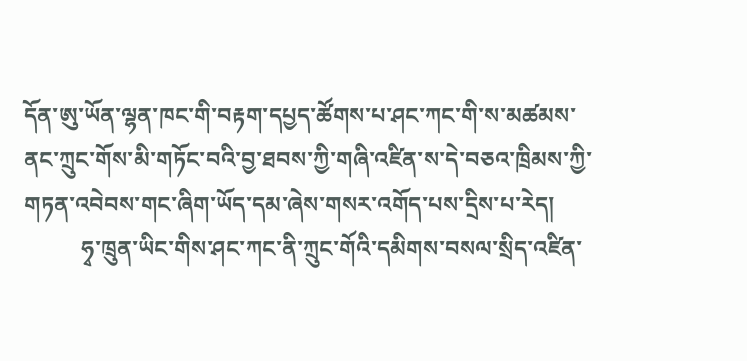དོན་ཨུ་ཡོན་ལྷན་ཁང་གི་བརྟག་དཔྱད་ཚོགས་པ་ཤང་ཀང་གི་ས་མཚམས་ནང་ཀྲུང་གོས་མི་གཏོང་བའི་བྱ་ཐབས་ཀྱི་གཞི་འཛིན་ས་དེ་བཅའ་ཁྲིམས་ཀྱི་གཏན་འབེབས་གང་ཞིག་ཡོད་དམ་ཞེས་གསར་འགོད་པས་དྲིས་པ་རེད།
          ཧྭ་ཁྲུན་ཡིང་གིས་ཤང་ཀང་ནི་ཀྲུང་གོའི་དམིགས་བསལ་སྲིད་འཛིན་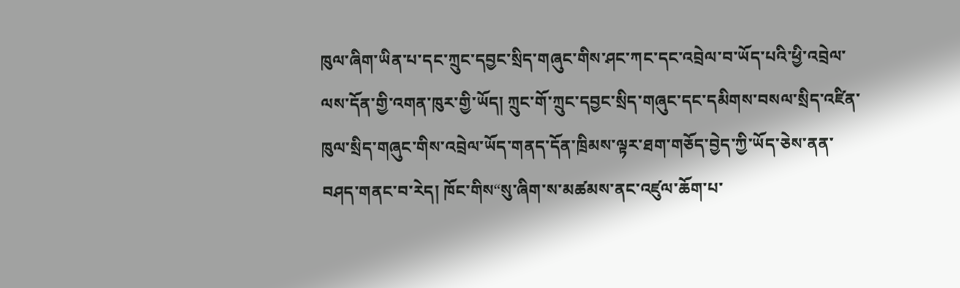ཁུལ་ཞིག་ཡིན་པ་དང་ཀྲུང་དབྱང་སྲིད་གཞུང་གིས་ཤང་ཀང་དང་འབྲེལ་བ་ཡོད་པའི་ཕྱི་འབྲེལ་ལས་དོན་གྱི་འགན་ཁུར་གྱི་ཡོད། ཀྲུང་གོ་ཀྲུང་དབྱང་སྲིད་གཞུང་དང་དམིགས་བསལ་སྲིད་འཛིན་ཁུལ་སྲིད་གཞུང་གིས་འབྲེལ་ཡོད་གནད་དོན་ཁྲིམས་ལྟར་ཐག་གཅོད་བྱེད་ཀྱི་ཡོད་ཅེས་ནན་བཤད་གནང་བ་རེད། ཁོང་གིས“སུ་ཞིག་ས་མཚམས་ནང་འཛུལ་ཆོག་པ་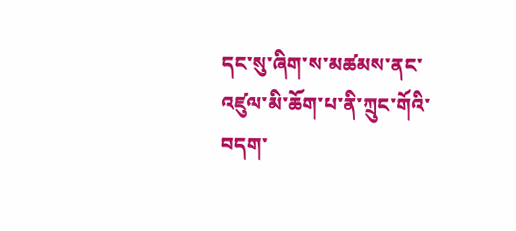དང་སུ་ཞིག་ས་མཚམས་ནང་འཛུལ་མི་ཆོག་པ་ནི་ཀྲུང་གོའི་བདག་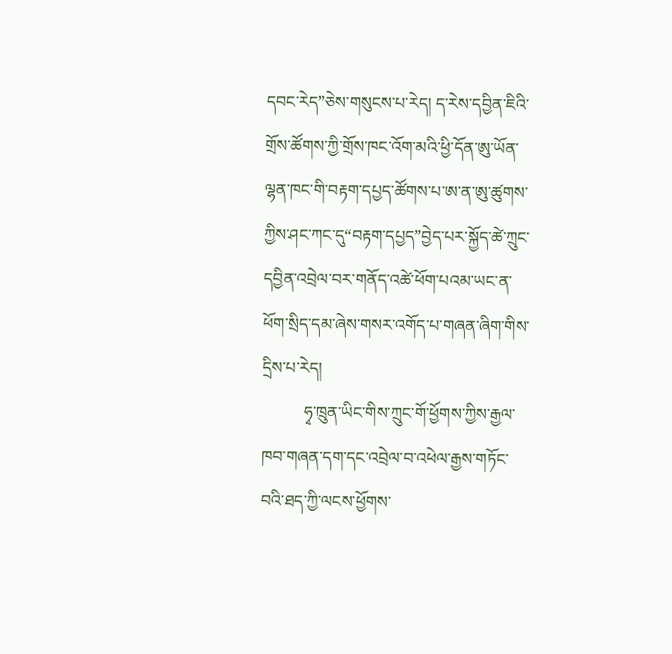དབང་རེད”ཅེས་གསུངས་པ་རེད། ད་རེས་དབྱིན་ཇིའི་གྲོས་ཚོགས་ཀྱི་གྲོས་ཁང་འོག་མའི་ཕྱི་དོན་ཨུ་ཡོན་ལྷན་ཁང་གི་བརྟག་དཔྱད་ཚོགས་པ་ཨ་ན་ཨུ་ཚུགས་ཀྱིས་ཤང་ཀང་དུ“བརྟག་དཔྱད”བྱེད་པར་སྐྱོད་ཚེ་ཀྲུང་དབྱིན་འབྲེལ་བར་གནོད་འཚེ་ཕོག་པའམ་ཡང་ན་ཕོག་སྲིད་དམ་ཞེས་གསར་འགོད་པ་གཞན་ཞིག་གིས་དྲིས་པ་རེད།
          ཧྭ་ཁྲུན་ཡིང་གིས་ཀྲུང་གོ་ཕྱོགས་ཀྱིས་རྒྱལ་ཁབ་གཞན་དག་དང་འབྲེལ་བ་འཕེལ་རྒྱས་གཏོང་བའི་ཐད་ཀྱི་ལངས་ཕྱོགས་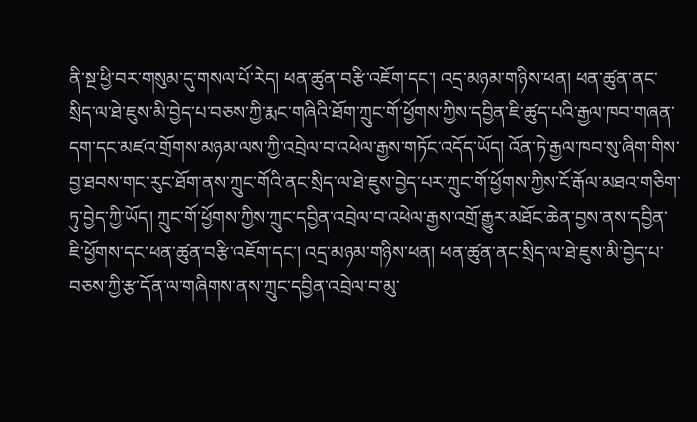ནི་སྔ་ཕྱི་བར་གསུམ་དུ་གསལ་པོ་རེད། ཕན་ཚུན་བརྩི་འཇོག་དང་། འདྲ་མཉམ་གཉིས་ཕན། ཕན་ཚུན་ནང་སྲིད་ལ་ཐེ་ཇུས་མི་བྱེད་པ་བཅས་ཀྱི་རྨང་གཞིའི་ཐོག་ཀྲུང་གོ་ཕྱོགས་ཀྱིས་དབྱིན་ཇི་ཚུད་པའི་རྒྱལ་ཁབ་གཞན་དག་དང་མཛའ་གྲོགས་མཉམ་ལས་ཀྱི་འབྲེལ་བ་འཕེལ་རྒྱས་གཏོང་འདོད་ཡོད། འོན་ཏེ་རྒྱལ་ཁབ་སུ་ཞིག་གིས་བྱ་ཐབས་གང་རུང་ཐོག་ནས་ཀྲུང་གོའི་ནང་སྲིད་ལ་ཐེ་ཇུས་བྱེད་པར་ཀྲུང་གོ་ཕྱོགས་ཀྱིས་ངོ་རྒོལ་མཐའ་གཅིག་ཏུ་བྱེད་ཀྱི་ཡོད། ཀྲུང་གོ་ཕྱོགས་ཀྱིས་ཀྲུང་དབྱིན་འབྲེལ་བ་འཕེལ་རྒྱས་འགྲོ་རྒྱུར་མཐོང་ཆེན་བྱས་ནས་དབྱིན་ཇི་ཕྱོགས་དང་ཕན་ཚུན་བརྩི་འཇོག་དང་། འདྲ་མཉམ་གཉིས་ཕན། ཕན་ཚུན་ནང་སྲིད་ལ་ཐེ་ཇུས་མི་བྱེད་པ་བཅས་ཀྱི་རྩ་དོན་ལ་གཞིགས་ནས་ཀྲུང་དབྱིན་འབྲེལ་བ་མུ་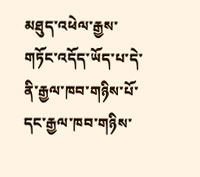མཐུད་འཕེལ་རྒྱས་གཏོང་འདོད་ཡོད་པ་དེ་ནི་རྒྱལ་ཁབ་གཉིས་པོ་དང་རྒྱལ་ཁབ་གཉིས་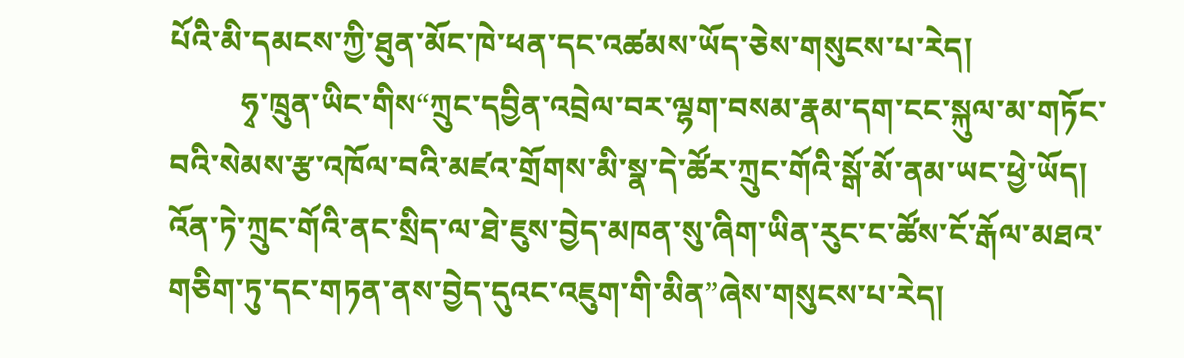པོའི་མི་དམངས་ཀྱི་ཐུན་མོང་ཁེ་ཕན་དང་འཚམས་ཡོད་ཅེས་གསུངས་པ་རེད།
         ཧྭ་ཁྲུན་ཡིང་གིས“ཀྲུང་དབྱིན་འབྲེལ་བར་ལྷག་བསམ་རྣམ་དག་ངང་སྐུལ་མ་གཏོང་བའི་སེམས་རྩ་འཁོལ་བའི་མཛའ་གྲོགས་མི་སྣ་དེ་ཚོར་ཀྲུང་གོའི་སྒོ་མོ་ནམ་ཡང་ཕྱེ་ཡོད། འོན་ཏེ་ཀྲུང་གོའི་ནང་སྲིད་ལ་ཐེ་ཇུས་བྱེད་མཁན་སུ་ཞིག་ཡིན་རུང་ང་ཚོས་ངོ་རྒོལ་མཐའ་གཅིག་ཏུ་དང་གཏན་ནས་བྱེད་དུའང་འཇུག་གི་མིན”ཞེས་གསུངས་པ་རེད།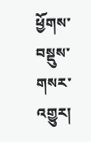ཕྱོགས་བསྡུས་གསར་འགྱུར།